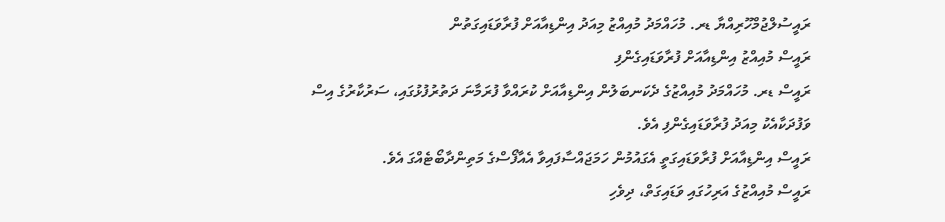ރައީސުލްޖުމްހޫރިއްޔާ ޑރ. މުހައްމަދު މުއިއްޒު މިއަދު އިންޑިއާއަށް ފުރާވަޑައިގަތުން
ރައީސް މުއިއްޒު އިންޑިއާއަށް ފުރާވަޑައިގެންފި
ރައީސް ޑރ. މުހައްމަދު މުއިއްޒުގެ ދެކަނބަލުން އިންޑިއާއަށް ކުރައްވާ ފުރަމާނަ ދަތުރުފުޅުގައި، ސަރުކާރުގެ އިސް ވަފުދަކާއެކު މިއަދު ފުރާވަޑައިގެންފި އެވެ.
ރައީސް އިންޑިއާއަށް ފުރާވަޑައިގަތީ އެގައުމުން ހަމަޖައްސާފައިވާ އެއާފޯސްގެ މަތިންދާބޯޓެއްގަ އެވެ.
ރައީސް މުއިއްޒުގެ އަރިހުގައި ވަޑައިގަތް، ދިވެހި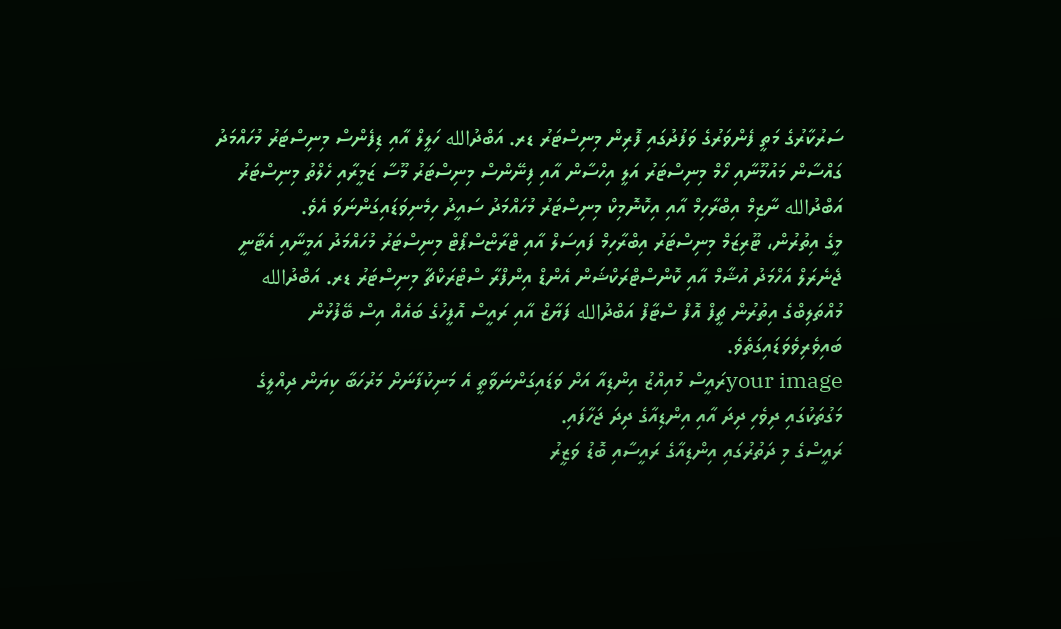ސަރުކާރުގެ މަތީ ފެންވަރުގެ ވަފުދުގައި ފޮރިން މިނިސްޓަރު ޑރ. އަބްދުالله ހަލީލް އާއި ޑިފެންސް މިނިސްޓަރު މުހައްމަދު ގައްސާން މައުމޫނާއި ހޯމް މިނިސްޓަރު އަލީ އިހްސާން އާއި ފިނޭންސް މިނިސްޓަރު މޫސާ ޒަމީރާއި ހެލްތު މިނިސްޓަރު އަބްދުالله ނާޒިމް އިބްރާހިމް އާއި އިކޮނޮމިކް މިނިސްޓަރު މުހައްމަދު ސައީދު ހިމެނިވަޑައިގަންނަވަ އެވެ.
މީގެ އިތުރުން، ޓޫރިޒަމް މިނިސްޓަރު އިބްރާހިމް ފައިސަލް އާއި ޓްރާޏްސްޕޯޓް މިނިސްޓަރު މުހައްމަދު އަމީނާއި އެޓާނީ ޖެނެރަލް އަހްމަދު އުޝާމް އާއި ކޮންސްޓްރަކްޝަން އެންޑް އިންފްރާ ސްޓްރަކްޗާ މިނިސްޓަރު ޑރ. އަބްދުالله މުއްތަލިބްގެ އިތުރުން ޗީފް އޮފް ސްޓާފް އަބްދުالله ފަޔާޒް އާއި ރައީސް އޮފީހުގެ ބައެއް އިސް ބޭފުޅުން ބައިވެރިވެވަޑައިގަތެވެ.
your imageރައީސް މުއިއްޒު އިންޑިއާ އަށް ވަޑައިގަންނަވާތީ އެ މަނިކުފާނަށް މަރުހަބާ ކިޔަން ދިއްލީގެ މަގުތަކުގައި ދިވެހި ދިދަ އާއި އިންޑިއާގެ ދިދަ ޖަހާފައި.
ރައީސްގެ މި ދަތުރުގައި އިންޑިއާގެ ރައީސާއި ބޮޑު ވަޒީރު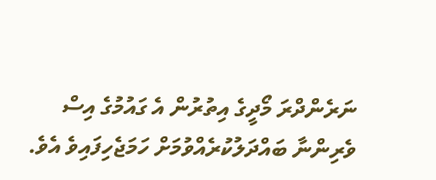ނަރެންދްރަ މޯދީގެ އިތުރުން އެ ގައުމުގެ އިސް ވެރިންނާ ބައްދަލުކުރެއްވުމަށް ހަމަޖެހިފައިވެ އެވެ.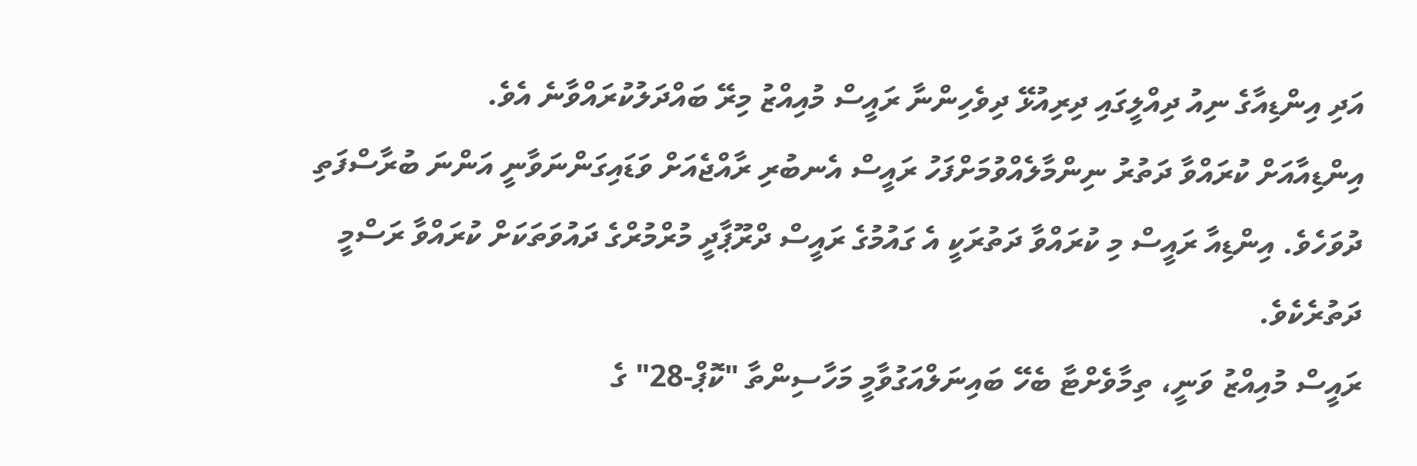އަދި އިންޑިއާގެ ނިއު ދިއްލީގައި ދިރިއުޅޭ ދިވެހިންނާ ރައީސް މުއިއްޒު މިރޭ ބައްދަލުކުރައްވާނެ އެވެ.
އިންޑިއާއަށް ކުރައްވާ ދަތުރު ނިންމާލެއްވުމަށްފަހު ރައީސް އެނބުރި ރާއްޖެއަށް ވަޑައިގަންނަވާނީ އަންނަ ބުރާސްފަތި ދުވަހެވެ. އިންޑިއާ ރައީސް މި ކުރައްވާ ދަތުރަކީ އެ ގައުމުގެ ރައީސް ދްރޫޕާދީ މުރްމުރްގެ ދައުވަތަކަށް ކުރައްވާ ރަސްމީ ދަތުރެކެވެ.
ރައީސް މުއިއްޒު ވަނީ، ތިމާވެށްޓާ ބެހޭ ބައިނަލްއަގުވާމީ މަހާސިންތާ "ކޮޕް-28" ގެ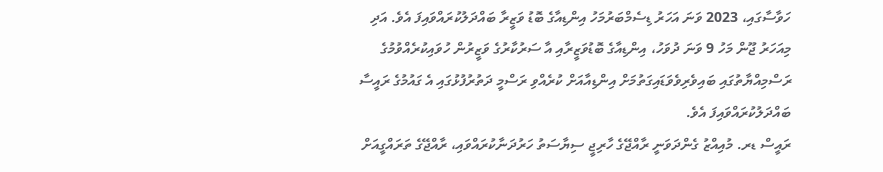ހަވާސާގައި، 2023 ވަނަ އަހަރު ޑިސެމްބަރުމަހު އިންޑިއާގެ ބޮޑު ވަޒީރާ ބައްދަލުކުރައްވައިފަ އެވެ. އަދި މިއަހަރު ޖޫން މަހު 9 ވަނަ ދުވަހު، އިންޑިއާގެ ބޮޑުވަޒީރާއި އާ ސަރުކާރުގެ ވަޒީރުން ހުވައިކުރެއްވުމުގެ ރަސްމިއްޔާތުގައި ބައިވެރިވެވަޑައިގަތުމަށް އިންޑިއާއަށް ކުރެއްވި ރަސްމީ ދަތުރުފުޅުގައި އެ ގައުމުގެ ރައީސާ ބައްދަލުކުރައްވައިފަ އެވެ.
ރައީސް ޑރ. މުއިއްޒު ގެންދަވަނީ ރާއްޖޭގެ ހާރިޖީ ސިޔާސަތު ހަރުދަނާކުރައްވައި، ރާއްޖޭގެ ތަރައްގީއަށް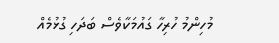މުހިންމު ހުރިހާ ގައުމަކާވެސް ބަދަހި ގުޅުމެއް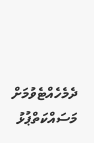ދެމެހެއްޓެވުމަށް މަސައްކަތްޕުޅު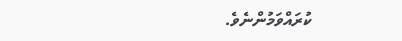ކުރައްވަމުންނެވެ.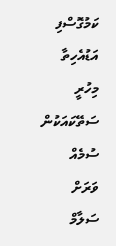ކަމުގޮސްފި
އަޑުއެހިތާ މިހުރީ
ސަތޭކައަކުން ސުމެއް
ވަރަށް ސަލާމް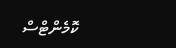ކޮމެންޓްސް